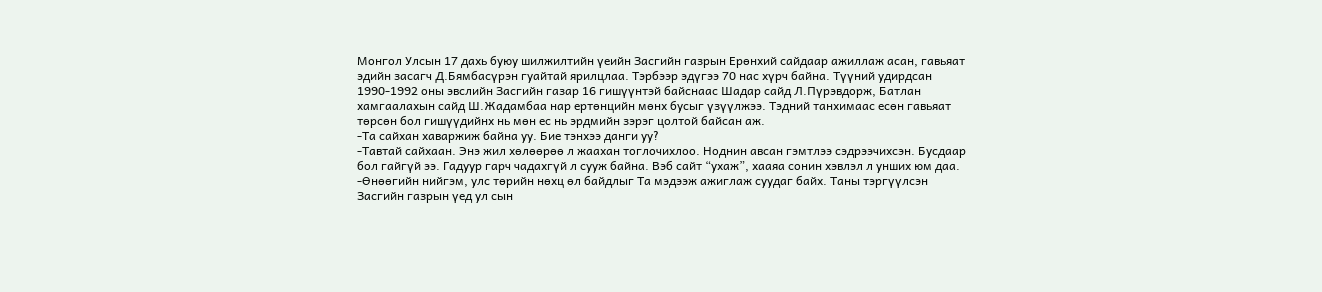Монгол Улсын 17 дахь буюу шилжилтийн үеийн Засгийн газрын Ерөнхий сайдаар ажиллаж асан, гавьяат эдийн засагч Д.Бямбасүрэн гуайтай ярилцлаа. Тэрбээр эдүгээ 70 нас хүрч байна. Түүний удирдсан 1990-1992 оны эвслийн Засгийн газар 16 гишүүнтэй байснаас Шадар сайд Л.Пүрэвдорж, Батлан хамгаалахын сайд Ш.Жадамбаа нар ертөнцийн мөнх бусыг үзүүлжээ. Тэдний танхимаас есөн гавьяат төрсөн бол гишүүдийнх нь мөн ес нь эрдмийн зэрэг цолтой байсан аж.
-Та сайхан хаваржиж байна уу. Бие тэнхээ данги уу?
-Тавтай сайхаан. Энэ жил хөлөөрөө л жаахан тоглочихлоо. Ноднин авсан гэмтлээ сэдрээчихсэн. Бусдаар бол гайгүй ээ. Гадуур гарч чадахгүй л сууж байна. Вэб сайт “ухаж”, хааяа сонин хэвлэл л унших юм даа.
-Өнөөгийн нийгэм, улс төрийн нөхц өл байдлыг Та мэдээж ажиглаж суудаг байх. Таны тэргүүлсэн Засгийн газрын үед ул сын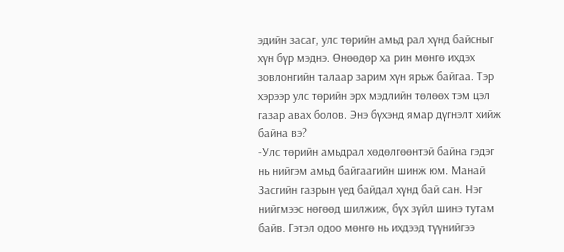эдийн засаг, улс төрийн амьд рал хүнд байсныг хүн бүр мэднэ. Өнөөдөр ха рин мөнгө ихдэх зовлонгийн талаар зарим хүн ярьж байгаа. Тэр хэрээр улс төрийн эрх мэдлийн төлөөх тэм цэл газар авах болов. Энэ бүхэнд ямар дүгнэлт хийж байна вэ?
-Улс төрийн амьдрал хөдөлгөөнтэй байна гэдэг нь нийгэм амьд байгаагийн шинж юм. Манай Засгийн газрын үед байдал хүнд бай сан. Нэг нийгмээс нөгөөд шилжиж, бүх зүйл шинэ тутам байв. Гэтэл одоо мөнгө нь ихдээд түүнийгээ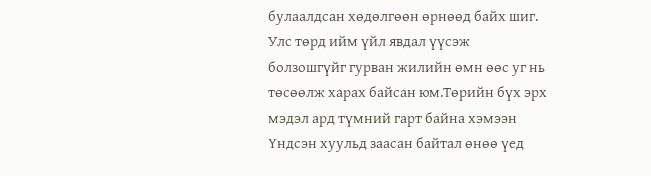булаалдсан хөдөлгөөн өрнөөд байх шиг. Улс төрд ийм үйл явдал үүсэж болзошгүйг гурван жилийн өмн өөс уг нь төсөөлж харах байсан юм.Төрийн бүх эрх мэдэл ард түмний гарт байна хэмээн Үндсэн хуульд заасан байтал өнөө үед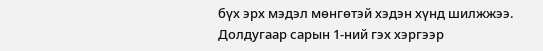бүх эрх мэдэл мөнгөтэй хэдэн хүнд шилжжээ. Долдугаар сарын 1-ний гэх хэргээр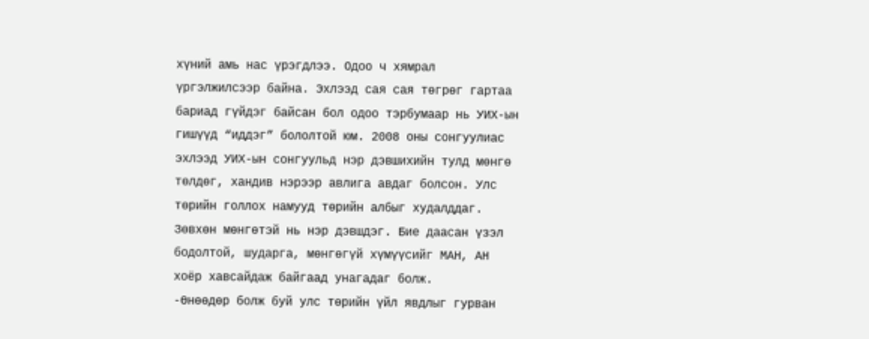хүний амь нас үрэгдлээ. Одоо ч хямрал үргэлжилсээр байна. Эхлээд сая сая төгрөг гартаа бариад гүйдэг байсан бол одоо тэрбумаар нь УИХ-ын гишүүд “иддэг” бололтой юм. 2008 оны сонгуулиас эхлээд УИХ-ын сонгуульд нэр дэвшихийн тулд мөнгө төлдөг, хандив нэрээр авлига авдаг болсон. Улс төрийн голлох намууд төрийн албыг худалддаг. Зөвхөн мөнгөтэй нь нэр дэвшдэг. Бие даасан үзэл бодолтой, шударга, мөнгөгүй хүмүүсийг МАН, АН хоёр хавсайдаж байгаад унагадаг болж.
-Өнөөдөр болж буй улс төрийн үйл явдлыг гурван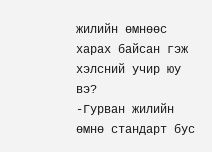жилийн өмнөөс харах байсан гэж хэлсний учир юу вэ?
-Гурван жилийн өмнө стандарт бус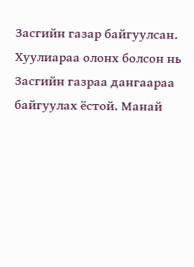Засгийн газар байгуулсан. Хуулиараа олонх болсон нь Засгийн газраа дангаараа байгуулах ёстой. Манай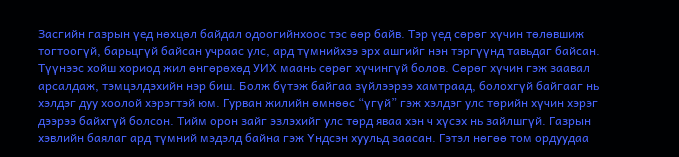Засгийн газрын үед нөхцөл байдал одоогийнхоос тэс өөр байв. Тэр үед сөрөг хүчин төлөвшиж тогтоогүй, барьцгүй байсан учраас улс, ард түмнийхээ эрх ашгийг нэн тэргүүнд тавьдаг байсан. Түүнээс хойш хориод жил өнгөрөхөд УИХ маань сөрөг хүчингүй болов. Сөрөг хүчин гэж заавал арсалдаж, тэмцэлдэхийн нэр биш. Болж бүтэж байгаа зүйлээрээ хамтраад, болохгүй байгааг нь хэлдэг дуу хоолой хэрэгтэй юм. Гурван жилийн өмнөөс “үгүй” гэж хэлдэг улс төрийн хүчин хэрэг дээрээ байхгүй болсон. Тийм орон зайг эзлэхийг улс төрд яваа хэн ч хүсэх нь зайлшгүй. Газрын хэвлийн баялаг ард түмний мэдэлд байна гэж Үндсэн хуульд заасан. Гэтэл нөгөө том ордуудаа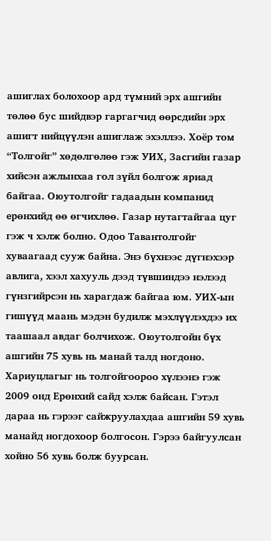ашиглах болохоор ард түмний эрх ашгийн төлөө бус шийдвэр гаргагчид өөрсдийн эрх ашигт нийцүүлэн ашиглаж эхэллээ. Хоёр том “Толгойг” хөдөлгөлөө гэж УИХ, Засгийн газар хийсэн ажлынхаа гол зүйл болгож яриад байгаа. Оюутолгойг гадаадын компанид ерөнхийд өө өгчихлөө. Газар нутагтайгаа цуг гэж ч хэлж болно. Одоо Тавантолгойг хуваагаад сууж байна. Энэ бүхнээс дүгнэхээр авлига, хээл хахууль дээд түвшиндээ нэлээд гүнзгийрсэн нь харагдаж байгаа юм. УИХ-ын гишүүд маань мэдэн будилж мэхлүүлэхдээ их таашаал авдаг болчихож. Оюутолгойн бүх ашгийн 75 хувь нь манай талд ногдоно. Хариуцлагыг нь толгойгоороо хүлээнэ гэж 2009 онд Ерөнхий сайд хэлж байсан. Гэтэл дараа нь гэрээг сайжруулахдаа ашгийн 59 хувь манайд ногдохоор болгосон. Гэрээ байгуулсан хойно 56 хувь болж буурсан.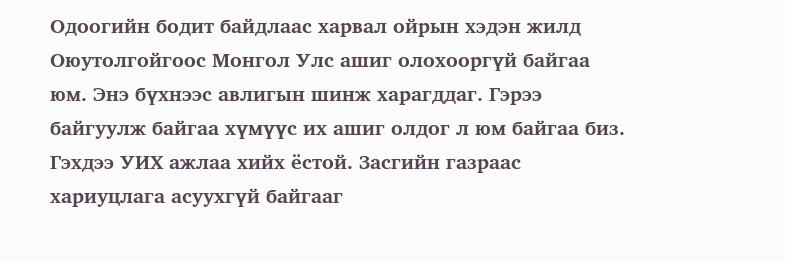Одоогийн бодит байдлаас харвал ойрын хэдэн жилд Оюутолгойгоос Монгол Улс ашиг олохооргүй байгаа юм. Энэ бүхнээс авлигын шинж харагддаг. Гэрээ байгуулж байгаа хүмүүс их ашиг олдог л юм байгаа биз. Гэхдээ УИХ ажлаа хийх ёстой. Засгийн газраас хариуцлага асуухгүй байгааг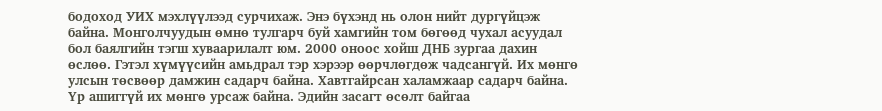бодоход УИХ мэхлүүлээд сурчихаж. Энэ бүхэнд нь олон нийт дургүйцэж байна. Монголчуудын өмнө тулгарч буй хамгийн том бөгөөд чухал асуудал бол баялгийн тэгш хуваарилалт юм. 2000 оноос хойш ДНБ зургаа дахин өслөө. Гэтэл хүмүүсийн амьдрал тэр хэрээр өөрчлөгдөж чадсангүй. Их мөнгө улсын төсвөөр дамжин садарч байна. Хавтгайрсан халамжаар садарч байна. Үр ашиггүй их мөнгө урсаж байна. Эдийн засагт өсөлт байгаа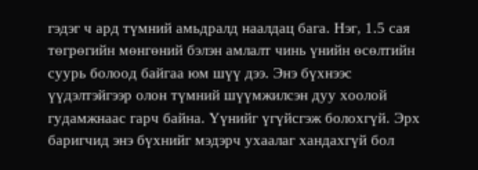гэдэг ч ард түмний амьдралд наалдац бага. Нэг, 1.5 сая төгрөгийн мөнгөний бэлэн амлалт чинь үнийн өсөлтийн суурь болоод байгаа юм шүү дээ. Энэ бүхнээс үүдэлтэйгээр олон түмний шүүмжилсэн дуу хоолой гудамжнаас гарч байна. Үүнийг үгүйсгэж болохгүй. Эрх баригчид энэ бүхнийг мэдэрч ухаалаг хандахгүй бол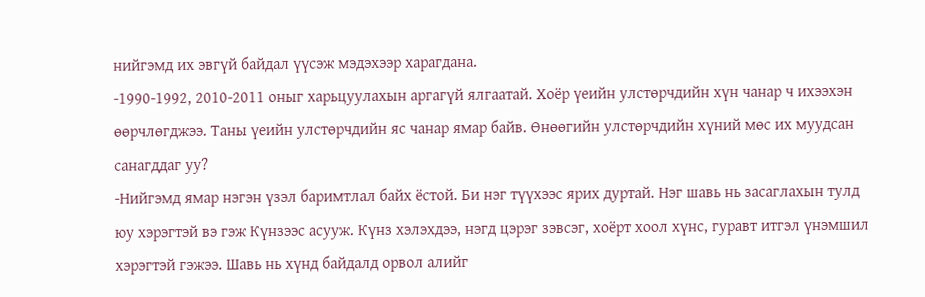нийгэмд их эвгүй байдал үүсэж мэдэхээр харагдана.
-1990-1992, 2010-2011 оныг харьцуулахын аргагүй ялгаатай. Хоёр үеийн улстөрчдийн хүн чанар ч ихээхэн өөрчлөгджээ. Таны үеийн улстөрчдийн яс чанар ямар байв. Өнөөгийн улстөрчдийн хүний мөс их муудсан санагддаг уу?
-Нийгэмд ямар нэгэн үзэл баримтлал байх ёстой. Би нэг түүхээс ярих дуртай. Нэг шавь нь засаглахын тулд юу хэрэгтэй вэ гэж Күнзээс асууж. Күнз хэлэхдээ, нэгд цэрэг зэвсэг, хоёрт хоол хүнс, гуравт итгэл үнэмшил хэрэгтэй гэжээ. Шавь нь хүнд байдалд орвол алийг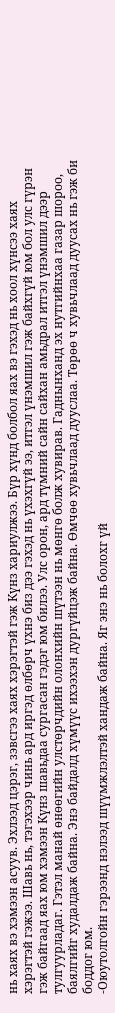нь хаях вэ хэмээн асуув. Эхлээд цэрэг, зэвсгээ хаях хэрэгтэй гэж Күнз хариулжээ. Бүр хүнд болбол яах вэ гэхэд нь хоол хүнсээ хаях хэрэгтэй гэжээ. Шавь нь, тэгэхээр чинь ард иргэд өлбөрч үхнэ биз дээ гэхэд нь үхэхгүй ээ, итгэл үнэмшил гэж байхгүй юм бол улс гүрэн гэж байгаад яах юм хэмээн Күнз шавьдаа сургасан гэдэг юм билээ. Улс орон, ард түмний сайн сайхан амьдрал итгэл үнэмшил дээр тулгуурладаг. Гэтэл манай өнөөгийн улстөрчдийн олонхийн шүтээн нь мөнгө болж хувирав. Гаднынханд эх нутгийнхаа газар шороо, баялгийг худалдаж байна. Энэ байдалд хүмүүс ихээхэн дургүйцэж байна. Өмчөө хувьчлаад дууслаа. Төрөө ч хувьчлаад дуусах нь гэж би боддог юм.
-Оюутолгойн гэрээнд нэлээд шүүмжлэлтэй хандаж байна. Яг энэ нь болохг үй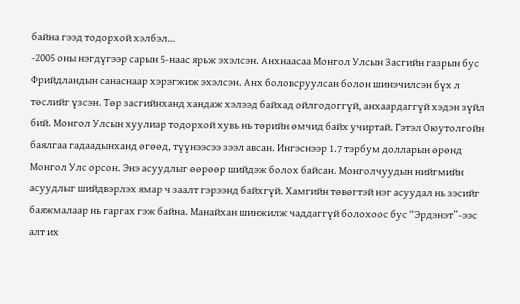байна гээд тодорхой хэлбэл…
-2005 оны нэгдүгээр сарын 5-наас ярьж эхэлсэн. Анхнаасаа Монгол Улсын Засгийн газрын бус Фрийдландын санаснаар хэрэгжиж эхэлсэн. Анх боловсруулсан болон шинэчилсэн бүх л төслийг үзсэн. Төр засгийнханд хандаж хэлээд байхад ойлгодоггүй, анхаардаггүй хэдэн зүйл бий. Монгол Улсын хуулиар тодорхой хувь нь төрийн өмчид байх учиртай. Гэтэл Оюутолгойн баялгаа гадаадынханд өгөөд, түүнээсээ зээл авсан. Ингэснээр 1.7 тэрбум долларын өрөнд Монгол Улс орсон. Энэ асуудлыг өөрөөр шийдэж болох байсан. Монголчуудын нийгмийн асуудлыг шийдвэрлэх ямар ч заалт гэрээнд байхгүй. Хамгийн төвөгтэй нэг асуудал нь зэсийг баяжмалаар нь гаргах гэж байна. Манайхан шинжилж чаддаггүй болохоос бус “Эрдэнэт”-ээс алт их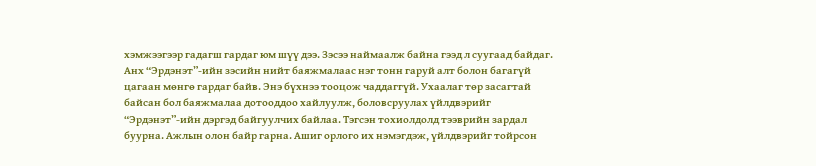хэмжээгээр гадагш гардаг юм шүү дээ. Зэсээ наймаалж байна гээд л суугаад байдаг. Анх “Эрдэнэт”-ийн зэсийн нийт баяжмалаас нэг тонн гаруй алт болон багагүй цагаан мөнгө гардаг байв. Энэ бүхнээ тооцож чаддаггүй. Ухаалаг төр засагтай байсан бол баяжмалаа дотооддоо хайлуулж, боловсруулах үйлдвэрийг “Эрдэнэт”-ийн дэргэд байгуулчих байлаа. Тэгсэн тохиолдолд тээврийн зардал буурна. Ажлын олон байр гарна. Ашиг орлого их нэмэгдэж, үйлдвэрийг тойрсон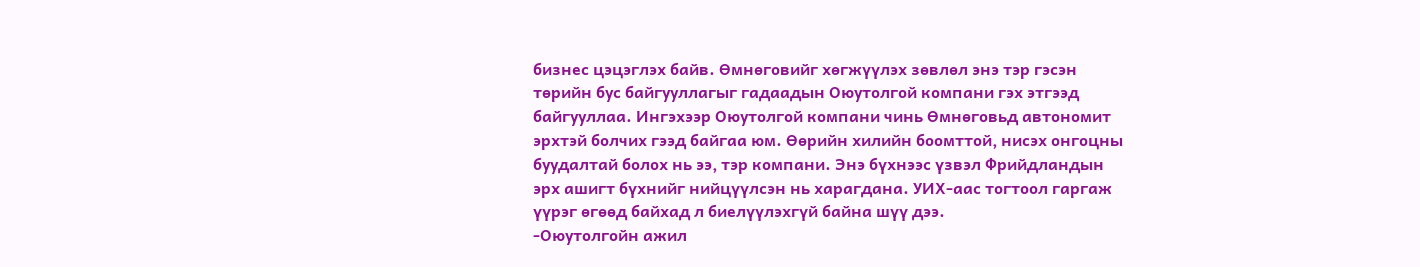бизнес цэцэглэх байв. Өмнөговийг хөгжүүлэх зөвлөл энэ тэр гэсэн төрийн бус байгууллагыг гадаадын Оюутолгой компани гэх этгээд байгууллаа. Ингэхээр Оюутолгой компани чинь Өмнөговьд автономит эрхтэй болчих гээд байгаа юм. Өөрийн хилийн боомттой, нисэх онгоцны буудалтай болох нь ээ, тэр компани. Энэ бүхнээс үзвэл Фрийдландын эрх ашигт бүхнийг нийцүүлсэн нь харагдана. УИХ-аас тогтоол гаргаж үүрэг өгөөд байхад л биелүүлэхгүй байна шүү дээ.
-Оюутолгойн ажил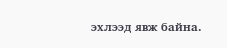эхлээд явж байна.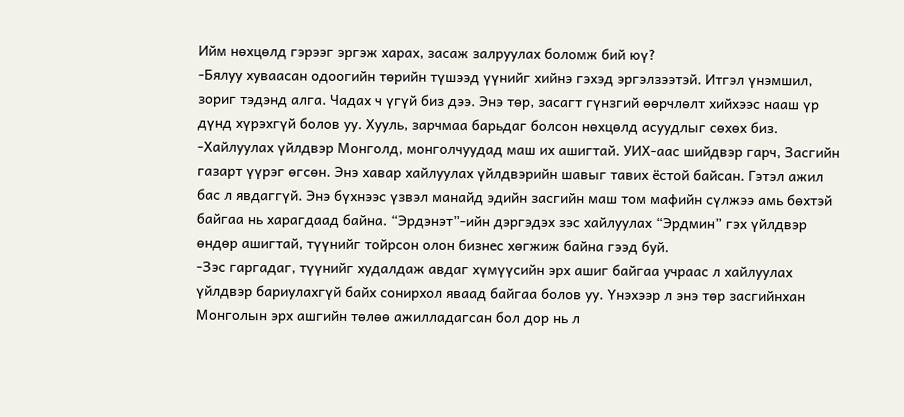Ийм нөхцөлд гэрээг эргэж харах, засаж залруулах боломж бий юү?
-Бялуу хуваасан одоогийн төрийн түшээд үүнийг хийнэ гэхэд эргэлзээтэй. Итгэл үнэмшил, зориг тэдэнд алга. Чадах ч үгүй биз дээ. Энэ төр, засагт гүнзгий өөрчлөлт хийхээс нааш үр дүнд хүрэхгүй болов уу. Хууль, зарчмаа барьдаг болсон нөхцөлд асуудлыг сөхөх биз.
-Хайлуулах үйлдвэр Монголд, монголчуудад маш их ашигтай. УИХ-аас шийдвэр гарч, Засгийн газарт үүрэг өгсөн. Энэ хавар хайлуулах үйлдвэрийн шавыг тавих ёстой байсан. Гэтэл ажил бас л явдаггүй. Энэ бүхнээс үзвэл манайд эдийн засгийн маш том мафийн сүлжээ амь бөхтэй байгаа нь харагдаад байна. “Эрдэнэт”-ийн дэргэдэх зэс хайлуулах “Эрдмин” гэх үйлдвэр өндөр ашигтай, түүнийг тойрсон олон бизнес хөгжиж байна гээд буй.
-Зэс гаргадаг, түүнийг худалдаж авдаг хүмүүсийн эрх ашиг байгаа учраас л хайлуулах үйлдвэр бариулахгүй байх сонирхол яваад байгаа болов уу. Үнэхээр л энэ төр засгийнхан Монголын эрх ашгийн төлөө ажилладагсан бол дор нь л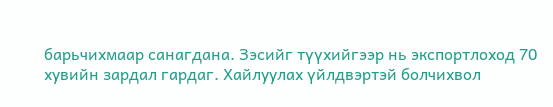барьчихмаар санагдана. Зэсийг түүхийгээр нь экспортлоход 70 хувийн зардал гардаг. Хайлуулах үйлдвэртэй болчихвол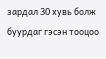зардал 30 хувь болж буурдаг гэсэн тооцоо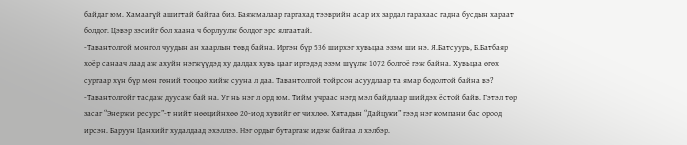байдаг юм. Хамаагүй ашигтай байгаа биз. Баяжмалаар гаргахад тээврийн асар их зардал гарахаас гадна бусдын хараат болдог. Цэвэр зэсийг бол хаана ч борлуулж болдог эрс ялгаатай.
-Тавантолгой монгол чуудын ан хаарлын төвд байна. Иргэн бүр 536 ширхэг хувьцаа эзэм ши нэ. Я.Батсуурь, Б.Батбаяр хоёр санаач лаад аж ахуйн нэгжүүдэд ху далдах хувь цааг иргэдэд эзэм шүүлж 1072 болгоё гэж байна. Хувьцаа өгөх сургаар хүн бүр мөн гөний тооцоо хийж сууна л даа. Тавантолгой тойрсон асуудлаар та ямар бодолтой байна вэ?
-Тавантолгойг тасдаж дуусаж бай на. Уг нь нэг л орд юм. Тийм учраас нэгд мэл байдлаар шийдэх ёстой байв. Гэтэл төр засаг “Энержи ресурс”-т нийт нөөцийнхөө 20-иод хувийг өг чихлөө. Хятадын “Дайцуки” гээд нэг компани бас ороод ирсэн. Баруун Цанхийг худалдаад эхэллээ. Нэг ордыг бутаргаж идэж байгаа л хэлбэр.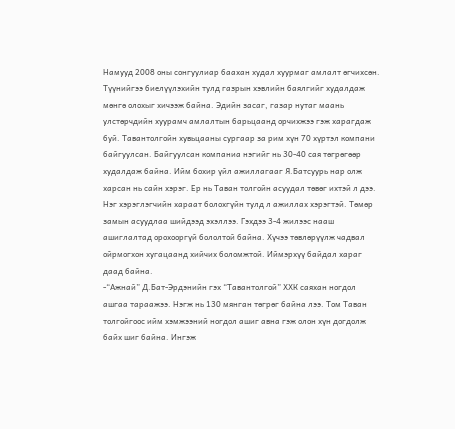Намууд 2008 оны сонгуулиар баахан худал хуурмаг амлалт өгчихсөн. Түүнийгээ биелүүлэхийн тулд газрын хэвлийн баялгийг худалдаж мөнгө олохыг хичээж байна. Эдийн засаг, газар нутаг маань улстөрчдийн хуурамч амлалтын барьцаанд орчихжээ гэж харагдаж буй. Тавантолгойн хувьцааны сургаар за рим хүн 70 хүртэл компани байгуулсан. Байгуулсан компаниа нэгийг нь 30-40 сая төгрөгөөр худалдаж байна. Ийм бохир үйл ажиллагааг Я.Батсуурь нар олж харсан нь сайн хэрэг. Ер нь Таван толгойн асуудал төвөг ихтэй л дээ. Нэг хэрэглэгчийн хараат болохгүйн тулд л ажиллах хэрэгтэй. Төмөр замын асуудлаа шийдээд эхэллээ. Гэхдээ 3-4 жилээс нааш ашиглалтад орохооргүй бололтой байна. Хүчээ төвлөрүүлж чадвал ойрмогхон хугацаанд хийчих боломжтой. Иймэрхүү байдал хараг даад байна.
-“Ажнай” Д.Бат-Эрдэнийн гэх “Тавантолгой” ХХК саяхан ногдол ашгаа тараажээ. Нэгж нь 130 мянган төгрөг байна лээ. Том Таван толгойгоос ийм хэмжээний ногдол ашиг авна гэж олон хүн догдолж байх шиг байна. Ингэж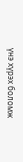үнэ хүрэх боломж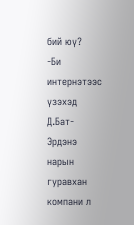бий юү?
-Би интернэтээс үзэхэд Д.Бат-Эрдэнэ нарын гуравхан компани л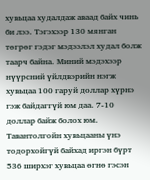хувьцаа худалдаж аваад байх чинь би лээ. Тэгэхээр 130 мянган төгрөг гэдэг мэдээлэл худал болж таарч байна. Миний мэдэхээр нүүрсний үйлдвэрийн нэгж хувьцаа 100 гаруй доллар хүрнэ гэж байдаггүй юм даа. 7-10 доллар байж болох юм. Тавантолгойн хувьцааны үнэ тодорхойгүй байхад иргэн бүрт 536 ширхэг хувьцаа өгнө гэсэн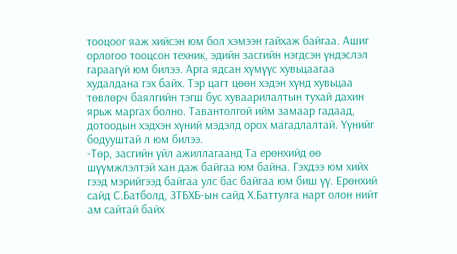тооцоог яаж хийсэн юм бол хэмээн гайхаж байгаа. Ашиг орлогоо тооцсон техник, эдийн засгийн нэгдсэн үндэслэл гараагүй юм билээ. Арга ядсан хүмүүс хувьцаагаа худалдана гэх байх. Тэр цагт цөөн хэдэн хүнд хувьцаа төвлөрч баялгийн тэгш бус хуваарилалтын тухай дахин ярьж маргах болно. Тавантолгой ийм замаар гадаад, дотоодын хэдхэн хүний мэдэлд орох магадлалтай. Үүнийг бодууштай л юм билээ.
-Төр, засгийн үйл ажиллагаанд Та ерөнхийд өө шүүмжлэлтэй хан даж байгаа юм байна. Гэхдээ юм хийх гээд мэрийгээд байгаа улс бас байгаа юм биш үү. Ерөнхий сайд С.Батболд, ЗТБХБ-ын сайд Х.Баттулга нарт олон нийт ам сайтай байх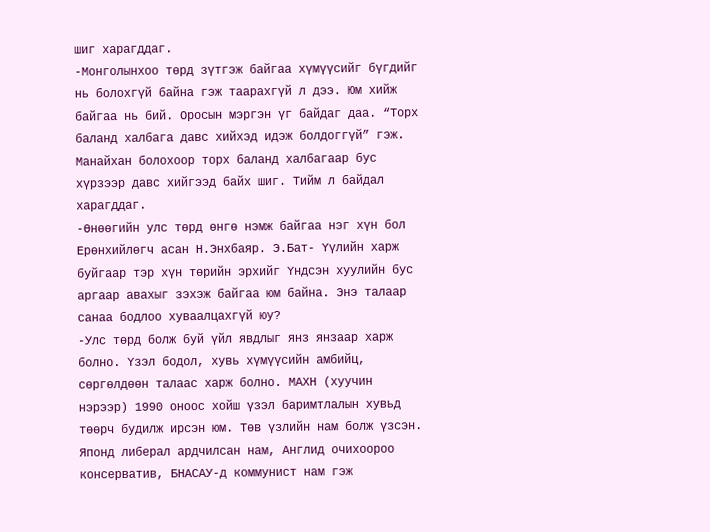шиг харагддаг.
-Монголынхоо төрд зүтгэж байгаа хүмүүсийг бүгдийг нь болохгүй байна гэж таарахгүй л дээ. Юм хийж байгаа нь бий. Оросын мэргэн үг байдаг даа. “Торх баланд халбага давс хийхэд идэж болдоггүй” гэж. Манайхан болохоор торх баланд халбагаар бус хүрзээр давс хийгээд байх шиг. Тийм л байдал харагддаг.
-Өнөөгийн улс төрд өнгө нэмж байгаа нэг хүн бол Ерөнхийлөгч асан Н.Энхбаяр. Э.Бат- Үүлийн харж буйгаар тэр хүн төрийн эрхийг Үндсэн хуулийн бус аргаар авахыг зэхэж байгаа юм байна. Энэ талаар санаа бодлоо хуваалцахгүй юу?
-Улс төрд болж буй үйл явдлыг янз янзаар харж болно. Үзэл бодол, хувь хүмүүсийн амбийц, сөргөлдөөн талаас харж болно. МАХН (хуучин нэрээр) 1990 оноос хойш үзэл баримтлалын хувьд төөрч будилж ирсэн юм. Төв үзлийн нам болж үзсэн. Японд либерал ардчилсан нам, Англид очихоороо консерватив, БНАСАУ-д коммунист нам гэж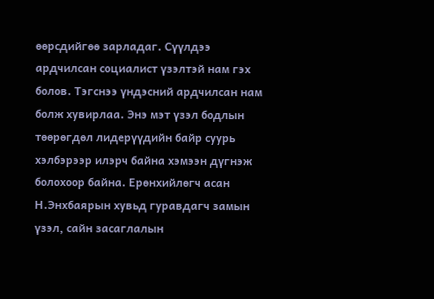өөрсдийгөө зарладаг. Сүүлдээ ардчилсан социалист үзэлтэй нам гэх болов. Тэгснээ үндэсний ардчилсан нам болж хувирлаа. Энэ мэт үзэл бодлын төөрөгдөл лидерүүдийн байр суурь хэлбэрээр илэрч байна хэмээн дүгнэж болохоор байна. Ерөнхийлөгч асан Н.Энхбаярын хувьд гуравдагч замын үзэл, сайн засаглалын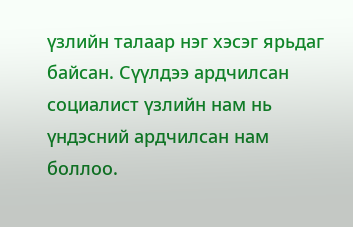үзлийн талаар нэг хэсэг ярьдаг байсан. Сүүлдээ ардчилсан социалист үзлийн нам нь үндэсний ардчилсан нам боллоо.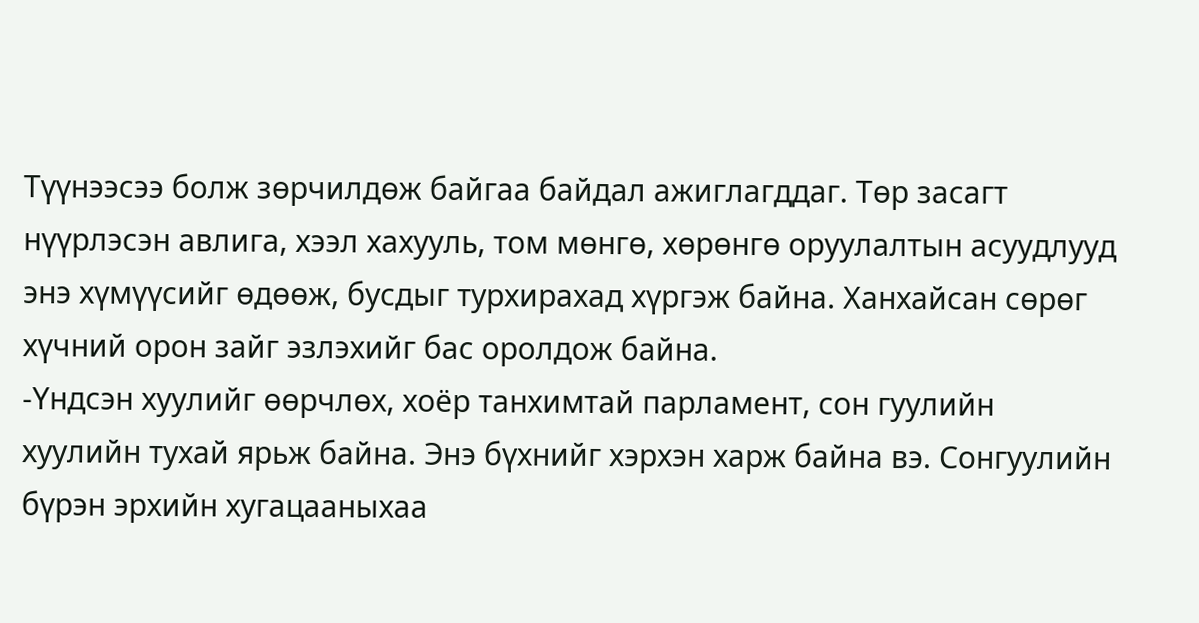Түүнээсээ болж зөрчилдөж байгаа байдал ажиглагддаг. Төр засагт нүүрлэсэн авлига, хээл хахууль, том мөнгө, хөрөнгө оруулалтын асуудлууд энэ хүмүүсийг өдөөж, бусдыг турхирахад хүргэж байна. Ханхайсан сөрөг хүчний орон зайг эзлэхийг бас оролдож байна.
-Үндсэн хуулийг өөрчлөх, хоёр танхимтай парламент, сон гуулийн хуулийн тухай ярьж байна. Энэ бүхнийг хэрхэн харж байна вэ. Сонгуулийн бүрэн эрхийн хугацааныхаа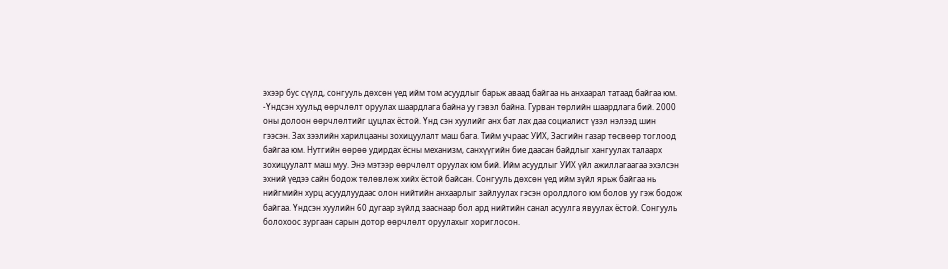эхээр бус сүүлд, сонгууль дөхсөн үед ийм том асуудлыг барьж аваад байгаа нь анхаарал татаад байгаа юм.
-Үндсэн хуульд өөрчлөлт оруулах шаардлага байна уу гэвэл байна. Гурван төрлийн шаардлага бий. 2000 оны долоон өөрчлөлтийг цуцлах ёстой. Үнд сэн хуулийг анх бат лах даа социалист үзэл нэлээд шин гээсэн. Зах зээлийн харилцааны зохицуулалт маш бага. Тийм учраас УИХ, Засгийн газар төсвөөр тоглоод байгаа юм. Нутгийн өөрөө удирдах ёсны механизм, санхүүгийн бие даасан байдлыг хангуулах талаарх зохицуулалт маш муу. Энэ мэтээр өөрчлөлт оруулах юм бий. Ийм асуудлыг УИХ үйл ажиллагаагаа эхэлсэн эхний үедээ сайн бодож төлөвлөж хийх ёстой байсан. Сонгууль дөхсөн үед ийм зүйл ярьж байгаа нь нийгмийн хурц асуудлуудаас олон нийтийн анхаарлыг зайлуулах гэсэн оролдлого юм болов уу гэж бодож байгаа. Үндсэн хуулийн 60 дугаар зүйлд зааснаар бол ард нийтийн санал асуулга явуулах ёстой. Сонгууль болохоос зургаан сарын дотор өөрчлөлт оруулахыг хориглосон.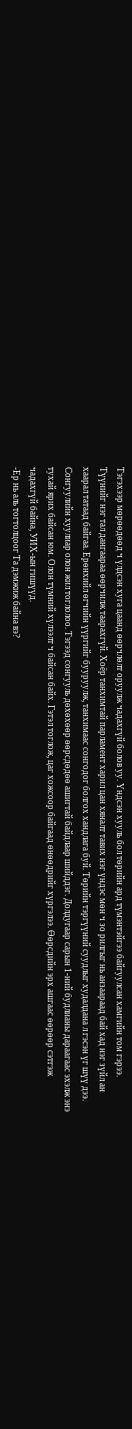Тэгэхээр мөрөөдөөд ч үлдсэн хуга цаанд өөрчлөлт оруулж чадахгүй болов уу. Үндсэн хууль бол төрийн ард түмэнтэйгээ байгуулсан хамгийн том гэрээ. Түүнийг нэг тал дангаараа өөрчилж таарахгүй. Хоёр танхимтай парламент харил цан хяналт тавих нэг үндэс мөн ч зо рилгыг нь анзаараад бай хад нэг зүйл ан хаарал татаад байгаа. Ерөнхийл өгчийн үүргийг бууруулж, танхимаас сонгодог болгох хандлага буй. Төрийн тэргүүний суудлыг худалдана л гэсэн үг шүү дээ. Сонгуулийн хуулиар олон жил тоглолоо. Тэгээд сонгууль дөхөхөөр өөрсдөдөө ашигтай байдлаар шийддэг. Долдугаар сарын 1-ний будлианы дараагаас эхэлж энэ тухай ярих байсан юм. Олон түмний хүлээлт ч байсан байх. Гэтэл тоглож, цаг хожсоор байгаад өнөөдрийг хүргэлээ. Өөрсдийн эрх ашгаас өөрөөр сэтгэж чадахгүй байна, УИХ-ын гишүүд.
-Ер нь аль тогтолцоог Та дэмжиж байна вэ?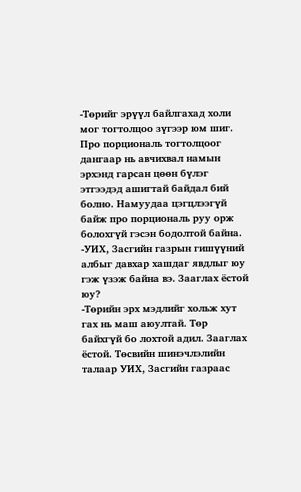-Төрийг эрүүл байлгахад холи мог тогтолцоо зүгээр юм шиг. Про порциональ тогтолцоог дангаар нь авчихвал намын эрхэнд гарсан цөөн бүлэг этгээдэд ашигтай байдал бий болно. Намуудаа цэгцлээгүй байж про порциональ руу орж болохгүй гэсэн бодолтой байна.
-УИХ, Засгийн газрын гишүүний албыг давхар хашдаг явдлыг юу гэж үзэж байна вэ. Зааглах ёстой юу?
-Төрийн эрх мэдлийг хольж хут гах нь маш аюултай. Төр байхгүй бо лохтой адил. Зааглах ёстой. Төсвийн шинэчлэлийн талаар УИХ, Засгийн газраас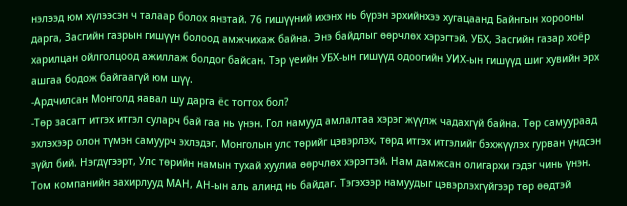нэлээд юм хүлээсэн ч талаар болох янзтай. 76 гишүүний ихэнх нь бүрэн эрхийнхээ хугацаанд Байнгын хорооны дарга, Засгийн газрын гишүүн болоод амжчихаж байна. Энэ байдлыг өөрчлөх хэрэгтэй. УБХ, Засгийн газар хоёр харилцан ойлголцоод ажиллаж болдог байсан. Тэр үеийн УБХ-ын гишүүд одоогийн УИХ-ын гишүүд шиг хувийн эрх ашгаа бодож байгаагүй юм шүү.
-Ардчилсан Монголд яавал шу дарга ёс тогтох бол?
-Төр засагт итгэх итгэл суларч бай гаа нь үнэн. Гол намууд амлалтаа хэрэг жүүлж чадахгүй байна. Төр самуураад эхлэхээр олон түмэн самуурч эхлэдэг. Монголын улс төрийг цэвэрлэх, төрд итгэх итгэлийг бэхжүүлэх гурван үндсэн зүйл бий. Нэгдүгээрт, Улс төрийн намын тухай хуулиа өөрчлөх хэрэгтэй. Нам дамжсан олигархи гэдэг чинь үнэн. Том компанийн захирлууд МАН, АН-ын аль алинд нь байдаг. Тэгэхээр намуудыг цэвэрлэхгүйгээр төр өөдтэй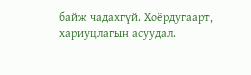байж чадахгүй. Хоёрдугаарт, хариуцлагын асуудал.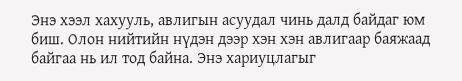Энэ хээл хахууль, авлигын асуудал чинь далд байдаг юм биш. Олон нийтийн нүдэн дээр хэн хэн авлигаар баяжаад байгаа нь ил тод байна. Энэ хариуцлагыг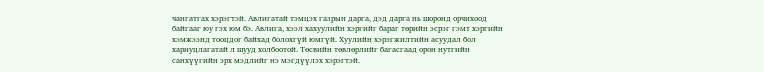чангатгах хэрэгтэй. Авлигатай тэмцэх газрын дарга, дэд дарга нь шоронд орчихоод байгааг юу гэх юм бэ. Авлига, хээл хахуулийн хэргийг бараг төрийн эсрэг гэмт хэргийн хэмжээнд тооцдог байхад болохгүй юмгүй. Хуулийн хэрэгжилтийн асуудал бол хариуцлагатай л шууд холбоотой. Төсвийн төвлөрлийг багасгаад орон нутгийн санхүүгийн эрх мэдлийг нэ мэгдүүлэх хэрэгтэй.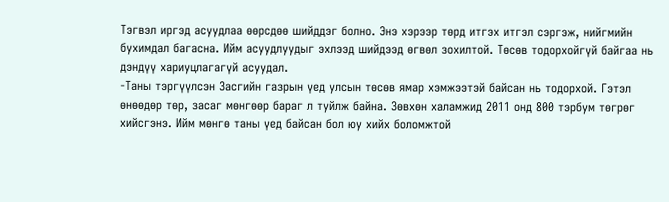Тэгвэл иргэд асуудлаа өөрсдөө шийддэг болно. Энэ хэрээр төрд итгэх итгэл сэргэж, нийгмийн бухимдал багасна. Ийм асуудлуудыг эхлээд шийдээд өгвөл зохилтой. Төсөв тодорхойгүй байгаа нь дэндүү хариуцлагагүй асуудал.
-Таны тэргүүлсэн Засгийн газрын үед улсын төсөв ямар хэмжээтэй байсан нь тодорхой. Гэтэл өнөөдөр төр, засаг мөнгөөр бараг л туйлж байна. Зөвхөн халамжид 2011 онд 800 тэрбум төгрөг хийсгэнэ. Ийм мөнгө таны үед байсан бол юу хийх боломжтой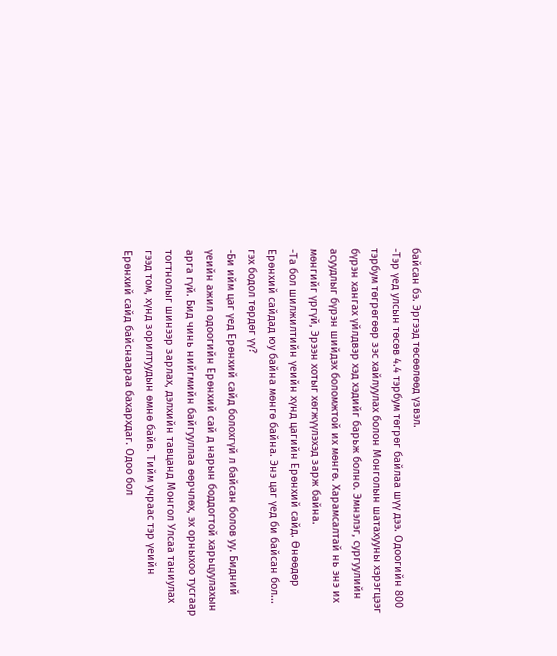байсан бэ. Эргээд төсөөлөөд үзвэл.
-Тэр үед улсын төсөв 4.4 тэрбум төгрөг байлаа шүү дээ. Одоогийн 800 тэрбум төгрөгөөр зэс хайлуулах болон Монголын шатахууны хэрэгцээг бүрэн хангах үйлдвэр хэд хэдийг барьж болно. Эмнэлэг, сургуулийн асуудлыг бүрэн шийдэх боломжтой их мөнгө. Харамсалтай нь энэ их мөнгийг үргүй, Эрээн хотыг хөгжүүлэхэд зарж байна.
-Та бол шилжилтийн үеийн хүнд цагийн Ерөнхий сайд. Өнөөдөр Ерөнхий сайдад юу байна мөнгө байна. Энэ цаг үед би байсан бол... гэх бодол төрдөг үү?
-Би ийм цаг үед Ерөнхий сайд болохгүй л байсан болов уу. Бидний үеийн ажил одоогийн Ерөнхий сай д нарын боддогтой харьцуулахын арга гүй. Бид чинь нийгмийн байгууллаа өөрчлөх, эх орныхоо тусгаар тогтнолыг шинээр зарлах, дэлхийн тавцанд Монгол Улсаа таниулах гээд том, хүнд зорилтуудын өмнө байв. Тийм учраас тэр үеийн Ерөнхий сайд байснаараа бахархдаг. Одоо бол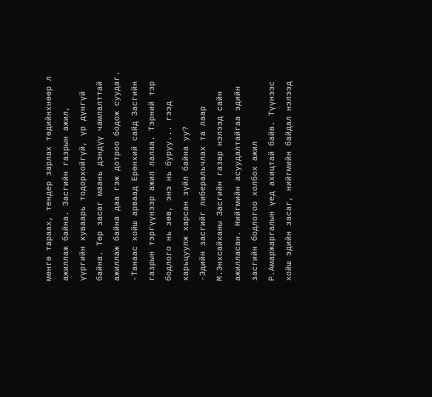мөнгө тараах, тендер зарлах төдийнхнөөр л ажиллаж байна. Засгийн газрын ажил, үүргийн хуваарь тодорхойгүй, үр дүнгүй байна. Төр засаг маань дэндүү чамлалттай ажиллаж байна даа гэж дотроо бодож суудаг.
-Танаас хойш арваад Ерөнхий сайд Засгийн газрын тэргүүнээр ажил лалаа. Тэрний тэр бодлого нь зөв, энэ нь буруу... гээд харьцуулж харсан зүйл байна уу?
-Эдийн засгийг либеральчлах та лаар М.Энхсайханы Засгийн газар нэлээд сайн ажилласан. Нийгмийн асуудалтайгаа эдийн засгийн бодлогоо холбох ажил Р.Амаржаргалын үед ахицтай байв. Түүнээс хойш эдийн засаг, нийгмийн байдал нэлээд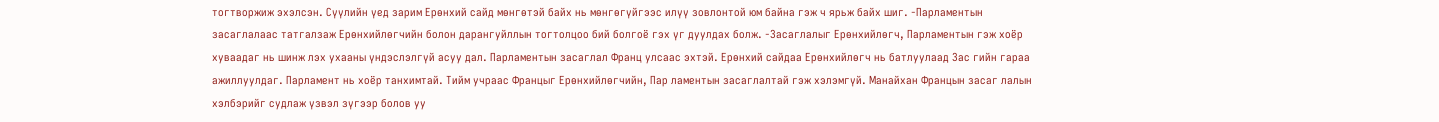тогтворжиж эхэлсэн. Сүүлийн үед зарим Ерөнхий сайд мөнгөтэй байх нь мөнгөгүйгээс илүү зовлонтой юм байна гэж ч ярьж байх шиг. -Парламентын засаглалаас татгалзаж Ерөнхийлөгчийн болон дарангуйллын тогтолцоо бий болгоё гэх үг дуулдах болж. -Засаглалыг Ерөнхийлөгч, Парламентын гэж хоёр хуваадаг нь шинж лэх ухааны үндэслэлгүй асуу дал. Парламентын засаглал Франц улсаас эхтэй. Ерөнхий сайдаа Ерөнхийлөгч нь батлуулаад Зас гийн гараа ажиллуулдаг. Парламент нь хоёр танхимтай. Тийм учраас Францыг Ерөнхийлөгчийн, Пар ламентын засаглалтай гэж хэлэмгүй. Манайхан Францын засаг лалын хэлбэрийг судлаж үзвэл зүгээр болов уу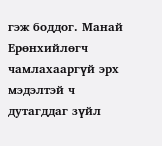гэж боддог. Манай Ерөнхийлөгч чамлахааргүй эрх мэдэлтэй ч дутагддаг зүйл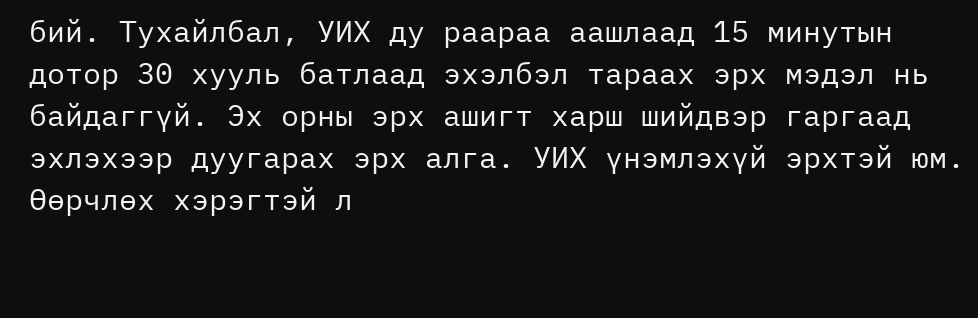бий. Тухайлбал, УИХ ду раараа аашлаад 15 минутын дотор 30 хууль батлаад эхэлбэл тараах эрх мэдэл нь байдаггүй. Эх орны эрх ашигт харш шийдвэр гаргаад эхлэхээр дуугарах эрх алга. УИХ үнэмлэхүй эрхтэй юм. Өөрчлөх хэрэгтэй л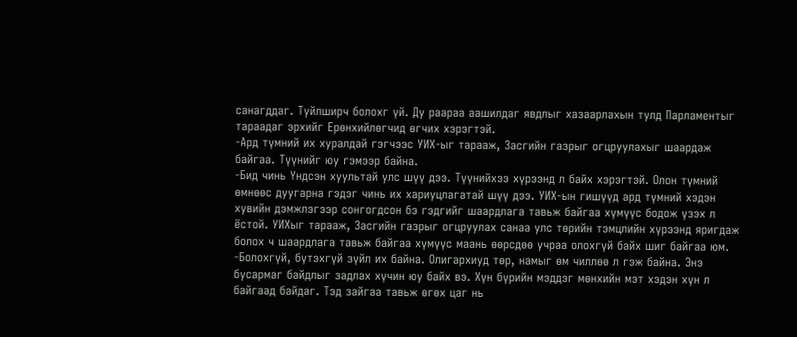санагддаг. Туйлширч болохг үй. Ду раараа аашилдаг явдлыг хазаарлахын тулд Парламентыг тараадаг эрхийг Ерөнхийлөгчид өгчих хэрэгтэй.
-Ард түмний их хуралдай гэгчээс УИХ-ыг тарааж, Засгийн газрыг огцруулахыг шаардаж байгаа. Түүнийг юу гэмээр байна.
-Бид чинь Үндсэн хуультай улс шүү дээ. Түүнийхээ хүрээнд л байх хэрэгтэй. Олон түмний өмнөөс дуугарна гэдэг чинь их хариуцлагатай шүү дээ. УИХ-ын гишүүд ард түмний хэдэн хувийн дэмжлэгээр сонгогдсон бэ гэдгийг шаардлага тавьж байгаа хүмүүс бодож үзэх л ёстой. УИХыг тарааж, Засгийн газрыг огцруулах санаа улс төрийн тэмцлийн хүрээнд яригдаж болох ч шаардлага тавьж байгаа хүмүүс маань өөрсдөө учраа олохгүй байх шиг байгаа юм.
-Болохгүй, бүтэхгүй зүйл их байна. Олигархиуд төр, намыг өм чиллөө л гэж байна. Энэ бусармаг байдлыг задлах хүчин юу байх вэ. Хүн бүрийн мэддэг мөнхийн мэт хэдэн хүн л байгаад байдаг. Тэд зайгаа тавьж өгөх цаг нь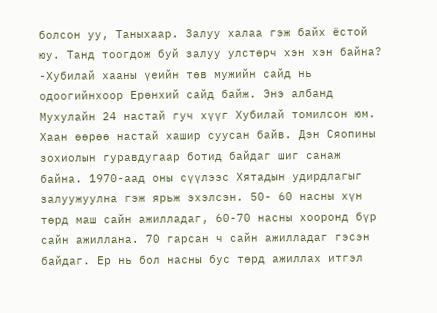болсон уу, Таныхаар. Залуу халаа гэж байх ёстой юу. Танд тоогдож буй залуу улстөрч хэн хэн байна?
-Хубилай хааны үеийн төв мужийн сайд нь одоогийнхоор Ерөнхий сайд байж. Энэ албанд Мухулайн 24 настай гуч хүүг Хубилай томилсон юм. Хаан өөрөө настай хашир суусан байв. Дэн Сяопины зохиолын гуравдугаар ботид байдаг шиг санаж байна. 1970-аад оны сүүлээс Хятадын удирдлагыг залуужуулна гэж ярьж эхэлсэн. 50- 60 насны хүн төрд маш сайн ажилладаг, 60-70 насны хооронд бүр сайн ажиллана. 70 гарсан ч сайн ажилладаг гэсэн байдаг. Ер нь бол насны бус төрд ажиллах итгэл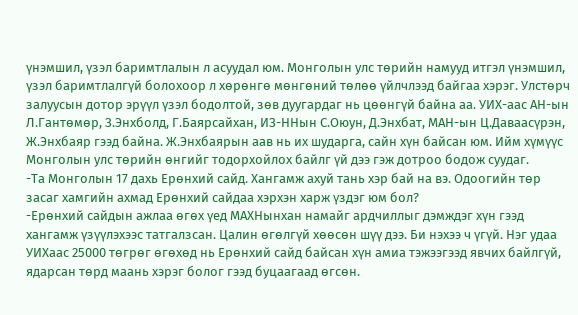үнэмшил, үзэл баримтлалын л асуудал юм. Монголын улс төрийн намууд итгэл үнэмшил, үзэл баримтлалгүй болохоор л хөрөнгө мөнгөний төлөө үйлчлээд байгаа хэрэг. Улстөрч залуусын дотор эрүүл үзэл бодолтой, зөв дуугардаг нь цөөнгүй байна аа. УИХ-аас АН-ын Л.Гантөмөр, З.Энхболд, Г.Баярсайхан, ИЗ-ННын С.Оюун, Д.Энхбат, МАН-ын Ц.Даваасүрэн, Ж.Энхбаяр гээд байна. Ж.Энхбаярын аав нь их шударга, сайн хүн байсан юм. Ийм хүмүүс Монголын улс төрийн өнгийг тодорхойлох байлг үй дээ гэж дотроо бодож суудаг.
-Та Монголын 17 дахь Ерөнхий сайд. Хангамж ахуй тань хэр бай на вэ. Одоогийн төр засаг хамгийн ахмад Ерөнхий сайдаа хэрхэн харж үздэг юм бол?
-Ерөнхий сайдын ажлаа өгөх үед МАХНынхан намайг ардчиллыг дэмждэг хүн гээд хангамж үзүүлэхээс татгалзсан. Цалин өгөлгүй хөөсөн шүү дээ. Би нэхээ ч үгүй. Нэг удаа УИХаас 25000 төгрөг өгөхөд нь Ерөнхий сайд байсан хүн амиа тэжээгээд явчих байлгүй, ядарсан төрд маань хэрэг болог гээд буцаагаад өгсөн.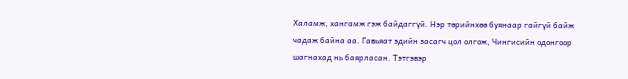Халамж, хангамж гэж байдаггүй. Нэр төрийнхөө буянаар гайгүй байж чадаж байна аа. Гавьяат эдийн засагч цол олгож, Чингисийн одонгоор шагнахад нь баярласан. Тэтгэвэр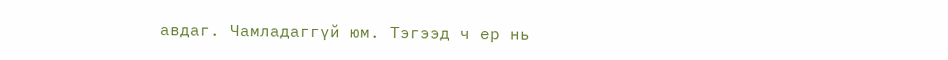авдаг. Чамладаггүй юм. Тэгээд ч ер нь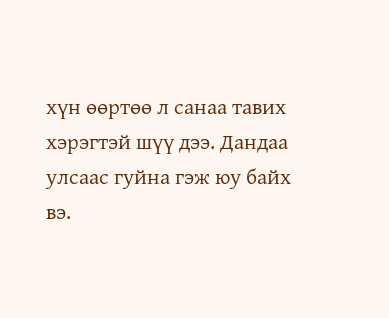хүн өөртөө л санаа тавих хэрэгтэй шүү дээ. Дандаа улсаас гуйна гэж юу байх вэ.